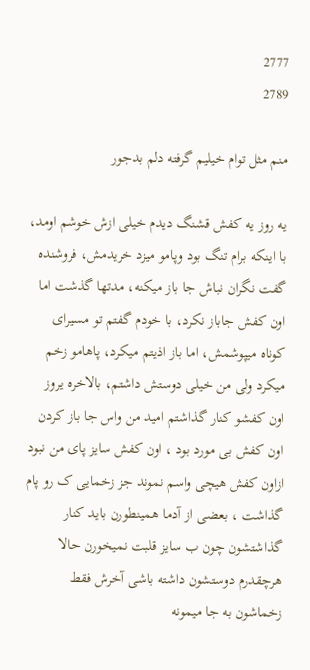2777
2789

منم مثل توام خیلیم گرفته دلم بدجور

یه روز یه کفش قشنگ دیدم خیلی ازش خوشم اومد، با اینکه برام تنگ بود وپامو میزد خریدمش، فروشنده گفت نگران نباش جا باز میکنه، مدتها گذشت اما اون کفش جاباز نکرد، با خودم گفتم تو مسیرای کوناه میپوشمش، اما باز اذیتم میکرد، پاهامو زخم میکرد ولی من خیلی دوستش داشتم، بالاخره یروز اون کفشو کنار گذاشتم امید من واس جا باز کردن اون کفش بی مورد بود ، اون کفش سایز پای من نبود ازاون کفش هیچی واسم نموند جز زخمایی ک رو پام گذاشت ، بعضی از آدما همینطورن باید کنار گذاشتشون چون ب سایز قلبت نمیخورن حالا هرچقدرم دوستشون داشته باشی آخرش فقط زخماشون به جا میمونه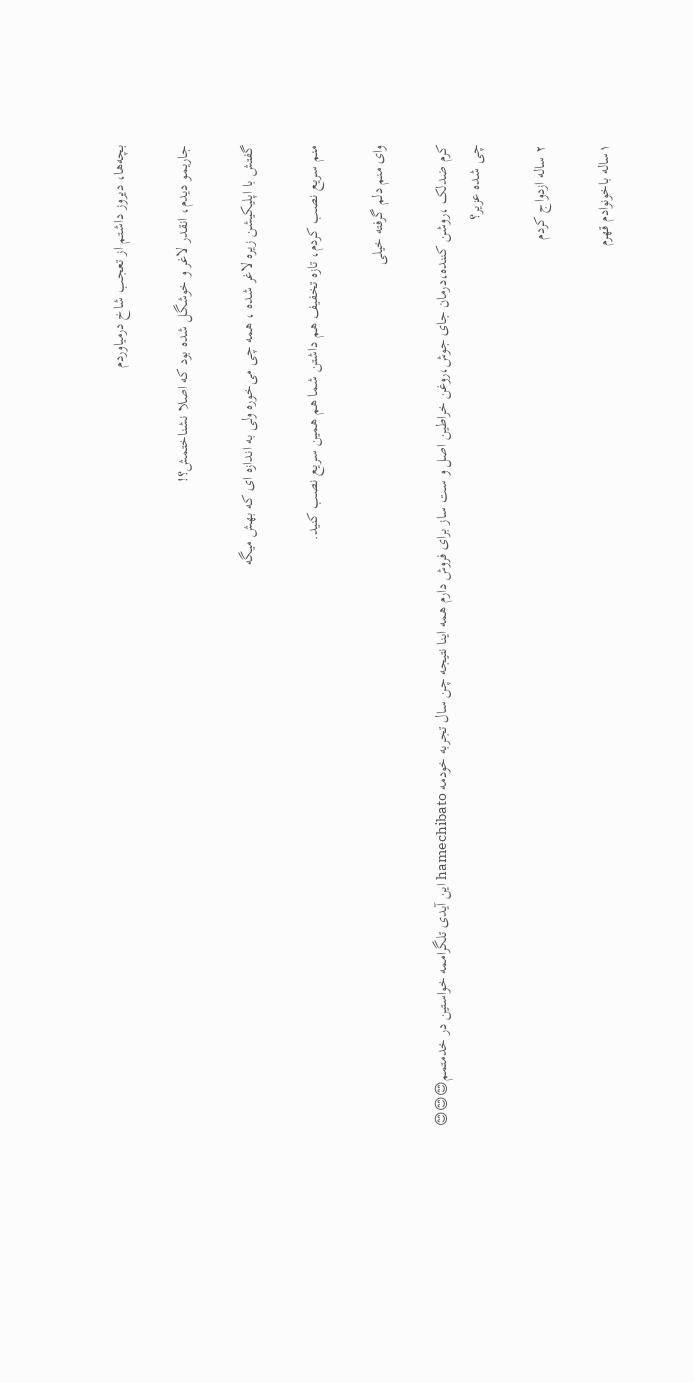بچه‌ها، دیروز داشتم از تعجب شاخ درمیاوردم

جاریمو دیدم، انقدر لاغر و خوشگل شده بود که اصلا نشناختمش؟!

گفتش با اپلیکیشن زیره لاغر شده ، همه چی می‌خوره ولی به اندازه ای که بهش میگه

منم سریع نصب کردم، تازه تخفیف هم داشتن شما هم همین سریع نصب کنید.

وای منم دلم گرفته خیلی

کرم ضدلک ،روشن کننده،درمان جای جوش،روغن خراطین اصل و ست ساز برای فروش دارم همه اینا نتیجه چن سال تجربه خودمه hamechibato این آیدی تلگراممه خواستین در خدمتمم😊😊😊
چی شده عزیر؟

۲ ساله ازدواج کردم

۱ساله باخونوادم قهرم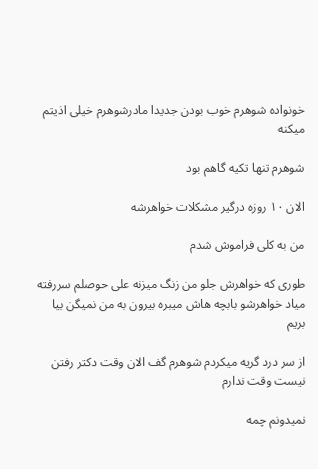خونواده شوهرم خوب بودن جدیدا مادرشوهرم خیلی اذیتم میکنه

شوهرم تنها تکیه گاهم بود

الان ۱۰ روزه درگیر مشکلات خواهرشه

من به کلی فراموش شدم

طوری که خواهرش جلو من زنگ میزنه علی حوصلم سررفته میاد خواهرشو بابچه هاش میبره بیرون به من نمیگن بیا بریم

از سر درد گریه میکردم شوهرم گف الان وقت دکتر رفتن نیست وقت ندارم

نمیدونم چمه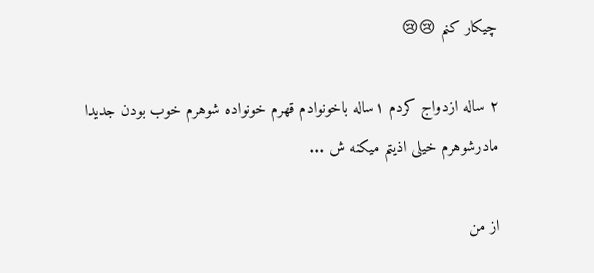چیکار کنم 😢😢

۲ ساله ازدواج کردم ۱ساله باخونوادم قهرم خونواده شوهرم خوب بودن جدیدا مادرشوهرم خیلی اذیتم میکنه ش ...

از من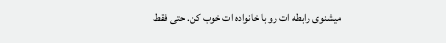میشنوی رابطه ات رو با خانواده ات خوب کن. حتی فقط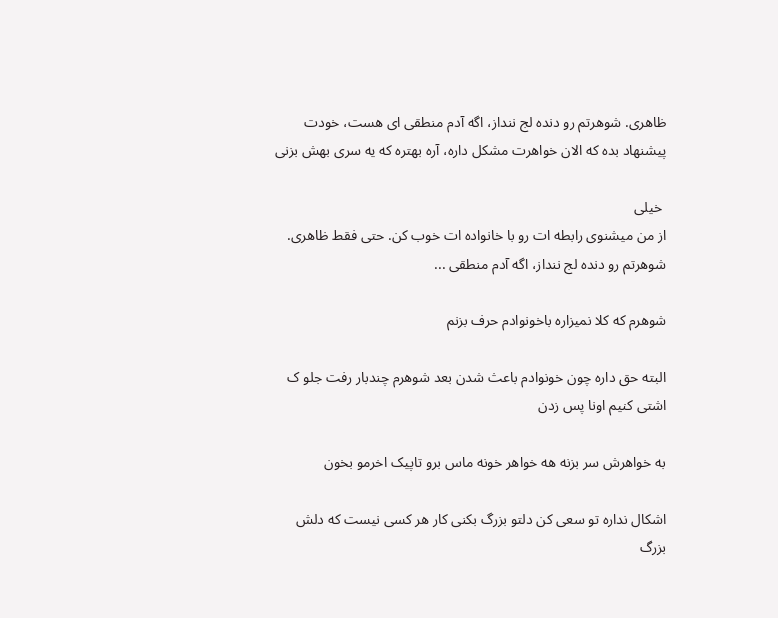ظاهری. شوهرتم رو دنده لج ننداز، اگه آدم منطقی ای هست، خودت پیشنهاد بده که الان خواهرت مشکل داره، آره بهتره که یه سری بهش بزنی

 خیلی
از من میشنوی رابطه ات رو با خانواده ات خوب کن. حتی فقط ظاهری. شوهرتم رو دنده لج ننداز، اگه آدم منطقی ...

شوهرم که کلا نمیزاره باخونوادم حرف بزنم

البته حق داره چون خونوادم باعث شدن بعد شوهرم چندبار رفت جلو ک اشتی کنیم اونا پس زدن

به خواهرش سر بزنه هه خواهر خونه ماس برو تاپیک اخرمو بخون

اشکال نداره تو سعی کن دلتو بزرگ بکنی کار هر کسی نیست که دلش بزرگ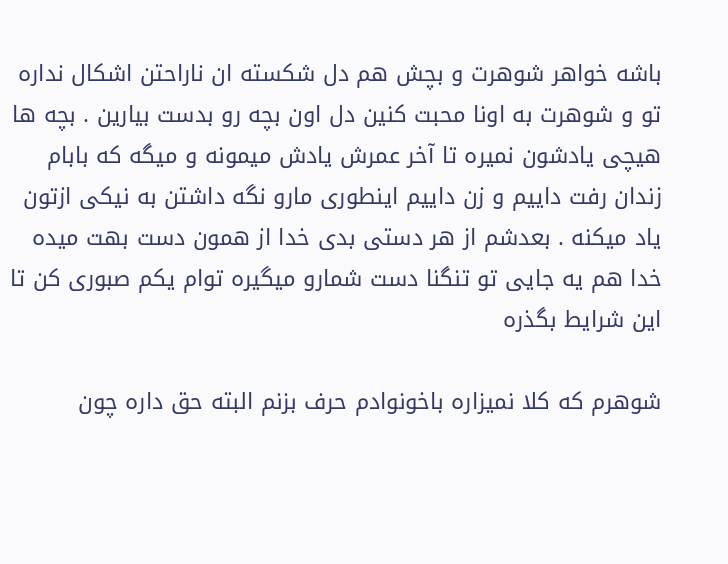باشه خواهر شوهرت و بچش هم دل شکسته ان ناراحتن اشکال نداره تو و شوهرت به اونا محبت کنین دل اون بچه رو بدست بیارین . بچه ها هیچی یادشون نمیره تا آخر عمرش یادش میمونه و میگه که بابام زندان رفت داییم و زن داییم اینطوری مارو نگه داشتن به نیکی ازتون یاد میکنه . بعدشم از هر دستی بدی خدا از همون دست بهت میده خدا هم یه جایی تو تنگنا دست شمارو میگیره توام یکم صبوری کن تا این شرایط بگذره

شوهرم که کلا نمیزاره باخونوادم حرف بزنم البته حق داره چون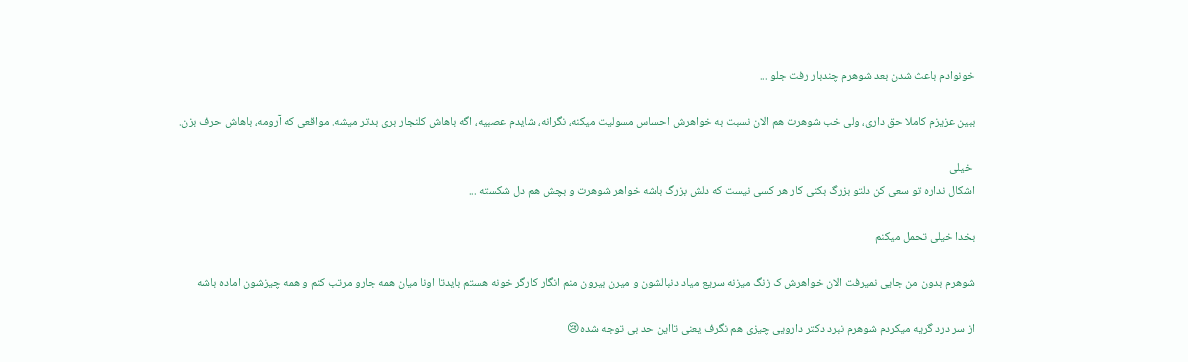خونوادم باعث شدن بعد شوهرم چندبار رفت جلو ...

ببین عزیزم کاملا حق داری، ولی خب شوهرت هم الان نسبت به خواهرش احساس مسولیت میکنه، نگرانه، شایدم عصبیه، اگه باهاش کلنجار بری بدتر میشه. مواقعی که آرومه، باهاش حرف بزن.

 خیلی
اشکال نداره تو سعی کن دلتو بزرگ بکنی کار هر کسی نیست که دلش بزرگ باشه خواهر شوهرت و بچش هم دل شکسته ...

بخدا خیلی تحمل میکنم

شوهرم بدون من جایی نمیرفت الان خواهرش ک زنگ میزنه سریع میاد دنبالشون و میرن بیرون منم انگار کارگر خونه هستم بایدتا اونا میان همه جارو مرتب کنم و همه چیزشون اماده باشه

از سر درد گریه میکردم شوهرم نبرد دکتر دارویی چیزی هم نگرف یعنی تااین حد بی توجه شده😢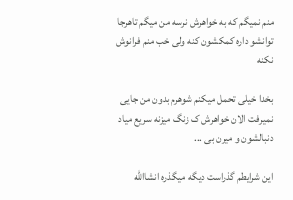منم نمیگم که به خواهرش نرسه من میگم تاهرجا توانشو داره کمکشون کنه ولی خب منم فرانوش نکنه

بخدا خیلی تحمل میکنم شوهرم بدون من جایی نمیرفت الان خواهرش ک زنگ میزنه سریع میاد دنبالشون و میرن بی ...

این شرایطم گذراست دیگه میگذره انشاالله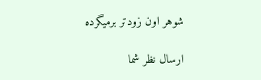شوهر اون زودتر برمیگرده

ارسال نظر شما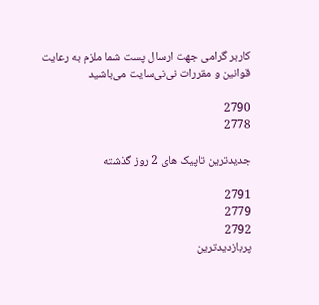کاربر گرامی جهت ارسال پست شما ملزم به رعایت قوانین و مقررات نی‌نی‌سایت می‌باشید

2790
2778

جدیدترین تاپیک های 2 روز گذشته

2791
2779
2792
پربازدیدترین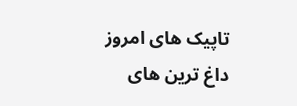تاپیک های امروز
داغ ترین های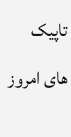تاپیک های امروز